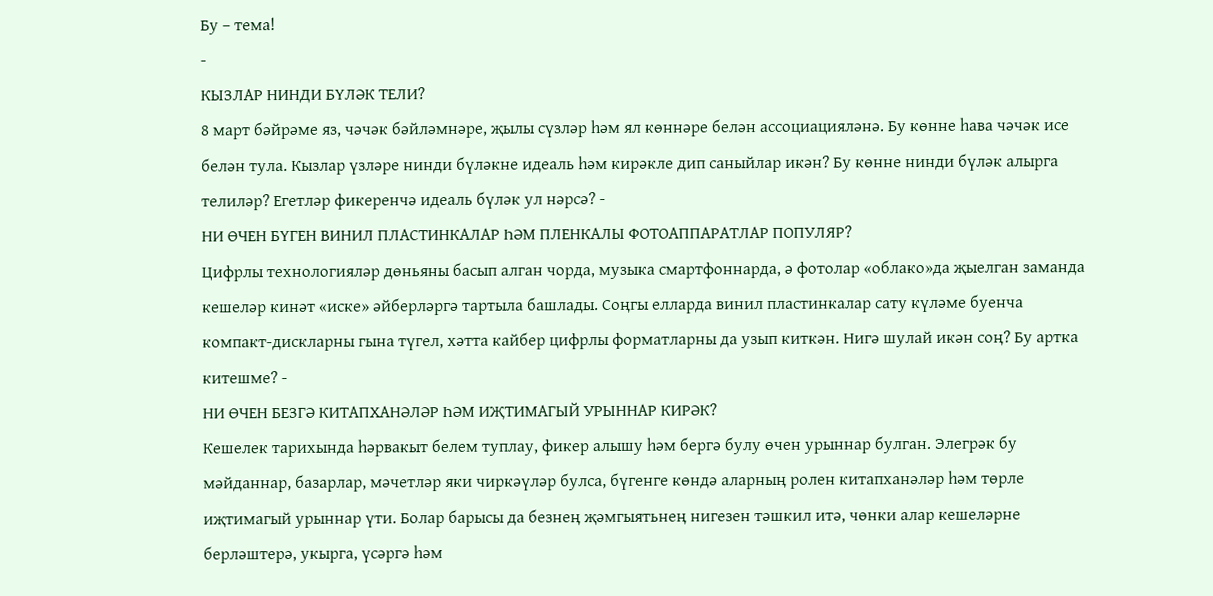Бу – тема!
-
КЫЗЛАР НИНДИ БҮЛӘК ТЕЛИ?
8 март бәйрәме яз, чәчәк бәйләмнәре, җылы сүзләр һәм ял көннәре белән ассоциацияләнә. Бу көнне һава чәчәк исе белән тула. Кызлар үзләре нинди бүләкне идеаль һәм кирәкле дип саныйлар икән? Бу көнне нинди бүләк алырга телиләр? Егетләр фикеренчә идеаль бүләк ул нәрсә? -
НИ ӨЧЕН БҮГЕН ВИНИЛ ПЛАСТИНКАЛАР ҺӘМ ПЛЕНКАЛЫ ФОТОАППАРАТЛАР ПОПУЛЯР?
Цифрлы технологияләр дөньяны басып алган чорда, музыка смартфоннарда, ә фотолар «облако»да җыелган заманда кешеләр кинәт «иске» әйберләргә тартыла башлады. Соңгы елларда винил пластинкалар сату күләме буенча компакт-дискларны гына түгел, хәтта кайбер цифрлы форматларны да узып киткән. Нигә шулай икән соң? Бу артка китешме? -
НИ ӨЧЕН БЕЗГӘ КИТАПХАНӘЛӘР ҺӘМ ИҖТИМАГЫЙ УРЫННАР КИРӘК?
Кешелек тарихында һәрвакыт белем туплау, фикер алышу һәм бергә булу өчен урыннар булган. Элегрәк бу мәйданнар, базарлар, мәчетләр яки чиркәүләр булса, бүгенге көндә аларның ролен китапханәләр һәм төрле иҗтимагый урыннар үти. Болар барысы да безнең җәмгыятьнең нигезен тәшкил итә, чөнки алар кешеләрне берләштерә, укырга, үсәргә һәм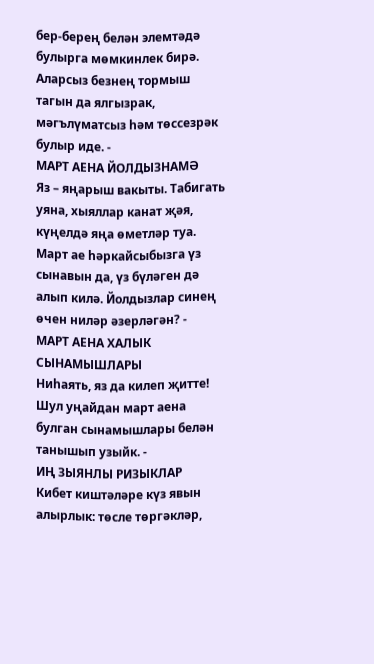бер-берең белән элемтәдә булырга мөмкинлек бирә. Аларсыз безнең тормыш тагын да ялгызрак, мәгълүматсыз һәм төссезрәк булыр иде. -
МАРТ АЕНА ЙОЛДЫЗНАМӘ
Яз – яңарыш вакыты. Табигать уяна, хыяллар канат җәя, күңелдә яңа өметләр туа. Март ае һәркайсыбызга үз сынавын да, үз бүләген дә алып килә. Йолдызлар синең өчен ниләр әзерләгән? -
МАРТ АЕНА ХАЛЫК СЫНАМЫШЛАРЫ
Ниһаять, яз да килеп җитте! Шул уңайдан март аена булган сынамышлары белән танышып узыйк. -
ИҢ ЗЫЯНЛЫ РИЗЫКЛАР
Кибет киштәләре күз явын алырлык: төсле төргәкләр,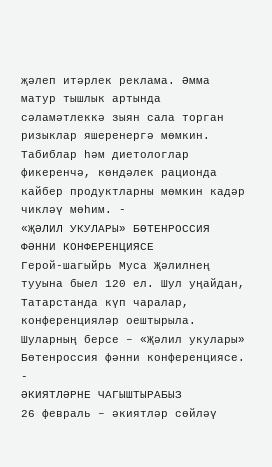җәлеп итәрлек реклама. Әмма матур тышлык артында сәламәтлеккә зыян сала торган ризыклар яшеренергә мөмкин. Табиблар һәм диетологлар фикеренчә, көндәлек рационда кайбер продуктларны мөмкин кадәр чикләү мөһим. -
«ҖӘЛИЛ УКУЛАРЫ» БӨТЕНРОССИЯ ФӘННИ КОНФЕРЕНЦИЯСЕ
Герой-шагыйрь Муса Җәлилнең тууына быел 120 ел. Шул уңайдан, Татарстанда күп чаралар, конференцияләр оештырыла. Шуларның берсе – «Җәлил укулары» Бөтенроссия фәнни конференциясе. -
ӘКИЯТЛӘРНЕ ЧАГЫШТЫРАБЫЗ
26 февраль – әкиятләр сөйләү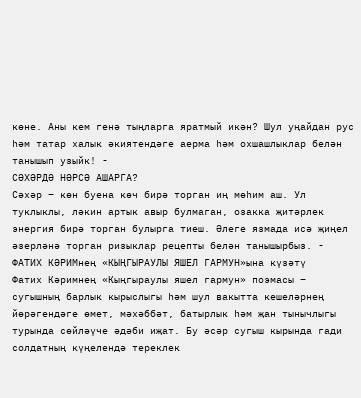көне. Аны кем генә тыңларга яратмый икән? Шул уңайдан рус һәм татар халык әкиятендәге аерма һәм охшашлыклар белән танышып узыйк! -
СӘХӘРДӘ НӘРСӘ АШАРГА?
Сәхәр – көн буена көч бирә торган иң мөһим аш. Ул туклыклы, ләкин артык авыр булмаган, озакка җитәрлек энергия бирә торган булырга тиеш. Әлеге язмада исә җиңел әзерләнә торган ризыклар рецепты белән танышырбыз. -
ФАТИХ КӘРИМнең «КЫҢГЫРАУЛЫ ЯШЕЛ ГАРМУН»ына күзәтү
Фатих Кәримнең «Кыңгыраулы яшел гармун» поэмасы – сугышның барлык кырыслыгы һәм шул вакытта кешеләрнең йөрәгендәге өмет, мәхәббәт, батырлык һәм җан тынычлыгы турында сөйләүче әдәби иҗат. Бу әсәр сугыш кырында гади солдатның күңелендә тереклек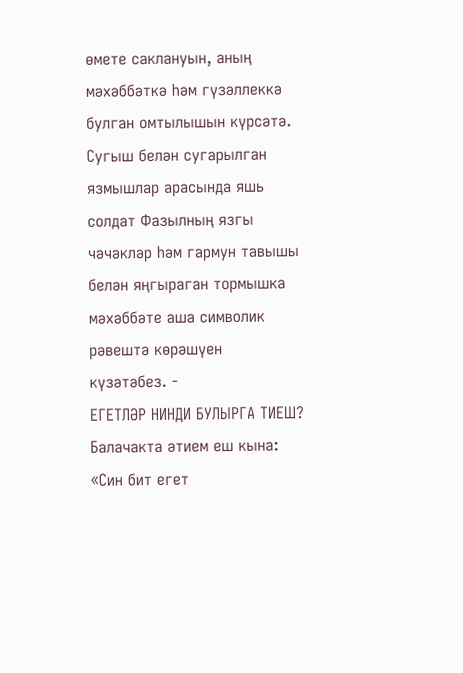өмете саклануын, аның мәхәббәткә һәм гүзәллеккә булган омтылышын күрсәтә. Сугыш белән сугарылган язмышлар арасында яшь солдат Фазылның язгы чәчәкләр һәм гармун тавышы белән яңгыраган тормышка мәхәббәте аша символик рәвештә көрәшүен күзәтәбез. -
ЕГЕТЛӘР НИНДИ БУЛЫРГА ТИЕШ?
Балачакта әтием еш кына: «Син бит егет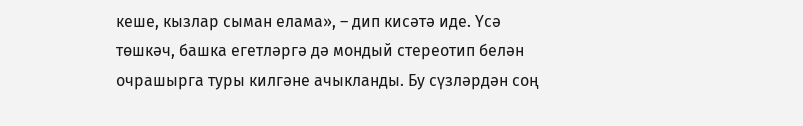кеше, кызлар сыман елама», – дип кисәтә иде. Үсә төшкәч, башка егетләргә дә мондый стереотип белән очрашырга туры килгәне ачыкланды. Бу сүзләрдән соң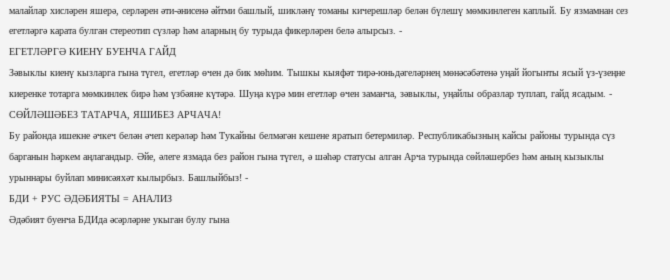малайлар хисләрен яшерә, серләрен әти-әнисенә әйтми башлый, шикләнү томаны кичерешләр белән бүлешү мөмкинлеген каплый. Бу язмамнан сез егетләргә карата булган стереотип сүзләр һәм аларның бу турыда фикерләрен белә алырсыз. -
ЕГЕТЛӘРГӘ КИЕНҮ БУЕНЧА ГАЙД
Зәвыклы киенү кызларга гына түгел, егетләр өчен дә бик мөһим. Тышкы кыяфәт тирә-юньдәгеләрнең мөнәсәбәтенә уңай йогынты ясый үз-үзеңне киеренке тотарга мөмкинлек бирә һәм үзбәяне күтәрә. Шуңа күрә мин егетләр өчен заманча, зәвыклы, уңайлы образлар туплап, гайд ясадым. -
СӨЙЛӘШӘБЕЗ ТАТАРЧА, ЯШИБЕЗ АРЧАЧА!
Бу районда ишекне әчкеч белән әчеп керәләр һәм Тукайны белмәгән кешене яратып бетермиләр. Республикабызның кайсы районы турында сүз барганын һәркем аңлагандыр. Әйе, әлеге язмада без район гына түгел, ә шәһәр статусы алган Арча турында сөйләшербез һәм аның кызыклы урыннары буйлап минисәяхәт кылырбыз. Башлыйбыз! -
БДИ + РУС ӘДӘБИЯТЫ = АНАЛИЗ
Әдәбият буенча БДИда әсәрләрне укыган булу гына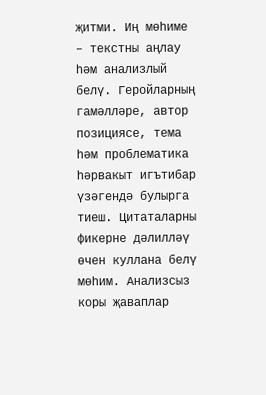җитми. Иң мөһиме – текстны аңлау һәм анализлый белү. Геройларның гамәлләре, автор позициясе, тема һәм проблематика һәрвакыт игътибар үзәгендә булырга тиеш. Цитаталарны фикерне дәлилләү өчен куллана белү мөһим. Анализсыз коры җаваплар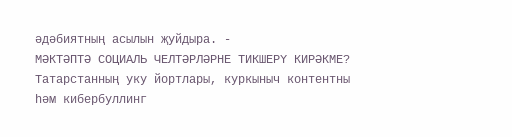әдәбиятның асылын җуйдыра. -
МӘКТӘПТӘ СОЦИАЛЬ ЧЕЛТӘРЛӘРНЕ ТИКШЕРҮ КИРӘКМЕ?
Татарстанның уку йортлары, куркыныч контентны һәм кибербуллинг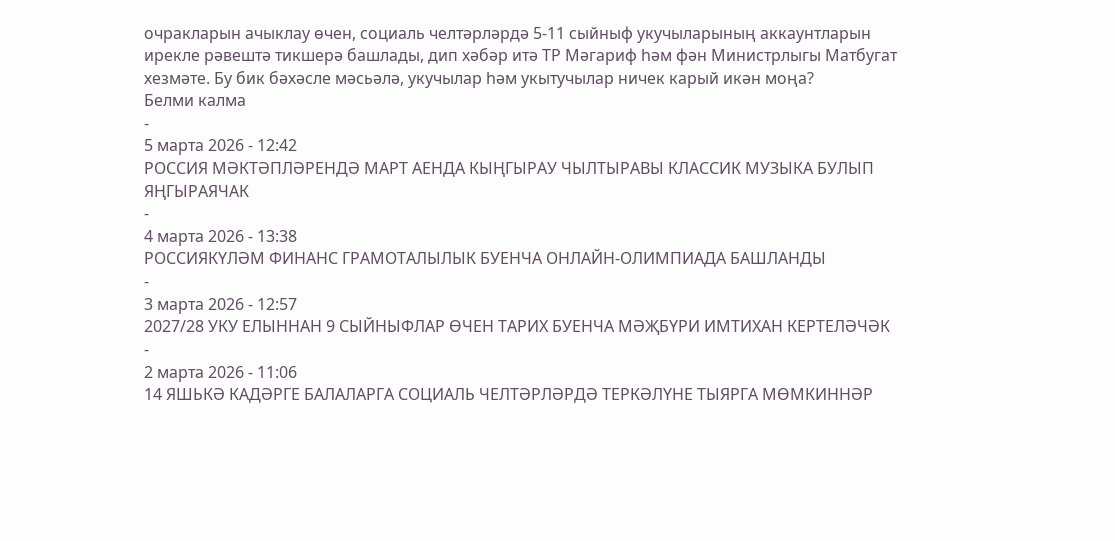очракларын ачыклау өчен, социаль челтәрләрдә 5-11 сыйныф укучыларының аккаунтларын ирекле рәвештә тикшерә башлады, дип хәбәр итә ТР Мәгариф һәм фән Министрлыгы Матбугат хезмәте. Бу бик бәхәсле мәсьәлә, укучылар һәм укытучылар ничек карый икән моңа?
Белми калма
-
5 марта 2026 - 12:42
РОССИЯ МӘКТӘПЛӘРЕНДӘ МАРТ АЕНДА КЫҢГЫРАУ ЧЫЛТЫРАВЫ КЛАССИК МУЗЫКА БУЛЫП ЯҢГЫРАЯЧАК
-
4 марта 2026 - 13:38
РОССИЯКҮЛӘМ ФИНАНС ГРАМОТАЛЫЛЫК БУЕНЧА ОНЛАЙН-ОЛИМПИАДА БАШЛАНДЫ
-
3 марта 2026 - 12:57
2027/28 УКУ ЕЛЫННАН 9 СЫЙНЫФЛАР ӨЧЕН ТАРИХ БУЕНЧА МӘҖБҮРИ ИМТИХАН КЕРТЕЛӘЧӘК
-
2 марта 2026 - 11:06
14 ЯШЬКӘ КАДӘРГЕ БАЛАЛАРГА СОЦИАЛЬ ЧЕЛТӘРЛӘРДӘ ТЕРКӘЛҮНЕ ТЫЯРГА МӨМКИННӘР